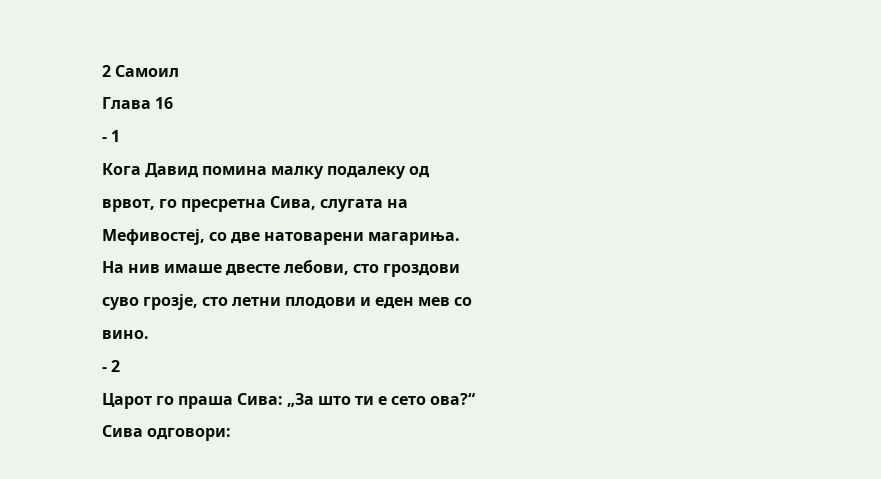2 Самоил
Глава 16
- 1
Кога Давид помина малку подалеку од врвот, го пресретна Сива, слугата на Мефивостеј, со две натоварени магариња. На нив имаше двесте лебови, сто гроздови суво грозје, сто летни плодови и еден мев со вино.
- 2
Царот го праша Сива: „За што ти е сето ова?“ Сива одговори: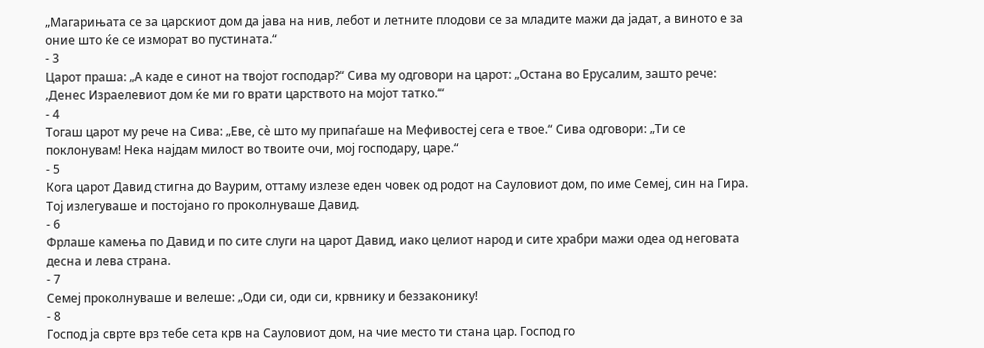„Магарињата се за царскиот дом да јава на нив, лебот и летните плодови се за младите мажи да јадат, а виното е за оние што ќе се изморат во пустината.“
- 3
Царот праша: „А каде е синот на твојот господар?“ Сива му одговори на царот: „Остана во Ерусалим, зашто рече: ‚Денес Израелевиот дом ќе ми го врати царството на мојот татко.‘“
- 4
Тогаш царот му рече на Сива: „Еве, сѐ што му припаѓаше на Мефивостеј сега е твое.“ Сива одговори: „Ти се поклонувам! Нека најдам милост во твоите очи, мој господару, царе.“
- 5
Кога царот Давид стигна до Ваурим, оттаму излезе еден човек од родот на Сауловиот дом, по име Семеј, син на Гира. Тој излегуваше и постојано го проколнуваше Давид.
- 6
Фрлаше камења по Давид и по сите слуги на царот Давид, иако целиот народ и сите храбри мажи одеа од неговата десна и лева страна.
- 7
Семеј проколнуваше и велеше: „Оди си, оди си, крвнику и беззаконику!
- 8
Господ ја сврте врз тебе сета крв на Сауловиот дом, на чие место ти стана цар. Господ го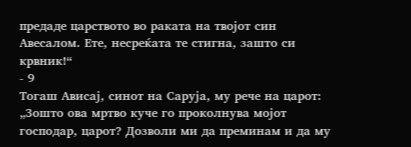предаде царството во раката на твојот син Авесалом. Ете, несреќата те стигна, зашто си крвник!“
- 9
Тогаш Ависај, синот на Саруја, му рече на царот: „Зошто ова мртво куче го проколнува мојот господар, царот? Дозволи ми да преминам и да му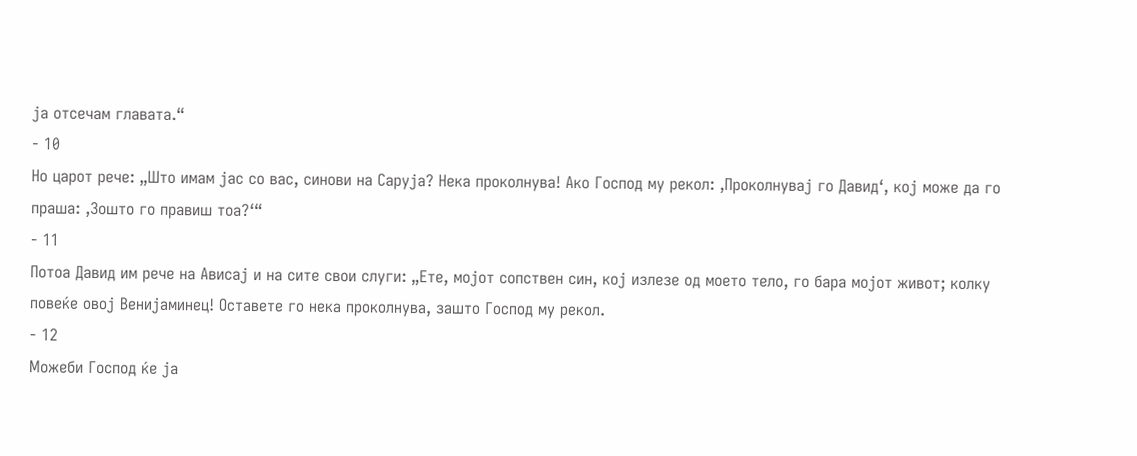ја отсечам главата.“
- 10
Но царот рече: „Што имам јас со вас, синови на Саруја? Нека проколнува! Ако Господ му рекол: ‚Проколнувај го Давид‘, кој може да го праша: ‚Зошто го правиш тоа?‘“
- 11
Потоа Давид им рече на Ависај и на сите свои слуги: „Ете, мојот сопствен син, кој излезе од моето тело, го бара мојот живот; колку повеќе овој Венијаминец! Оставете го нека проколнува, зашто Господ му рекол.
- 12
Можеби Господ ќе ја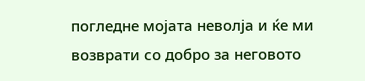погледне мојата неволја и ќе ми возврати со добро за неговото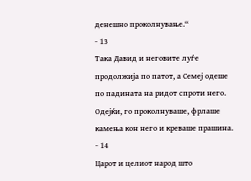денешно проколнување.“
- 13
Така Давид и неговите луѓе продолжија по патот, а Семеј одеше по падината на ридот спроти него. Одејќи, го проколнуваше, фрлаше камења кон него и креваше прашина.
- 14
Царот и целиот народ што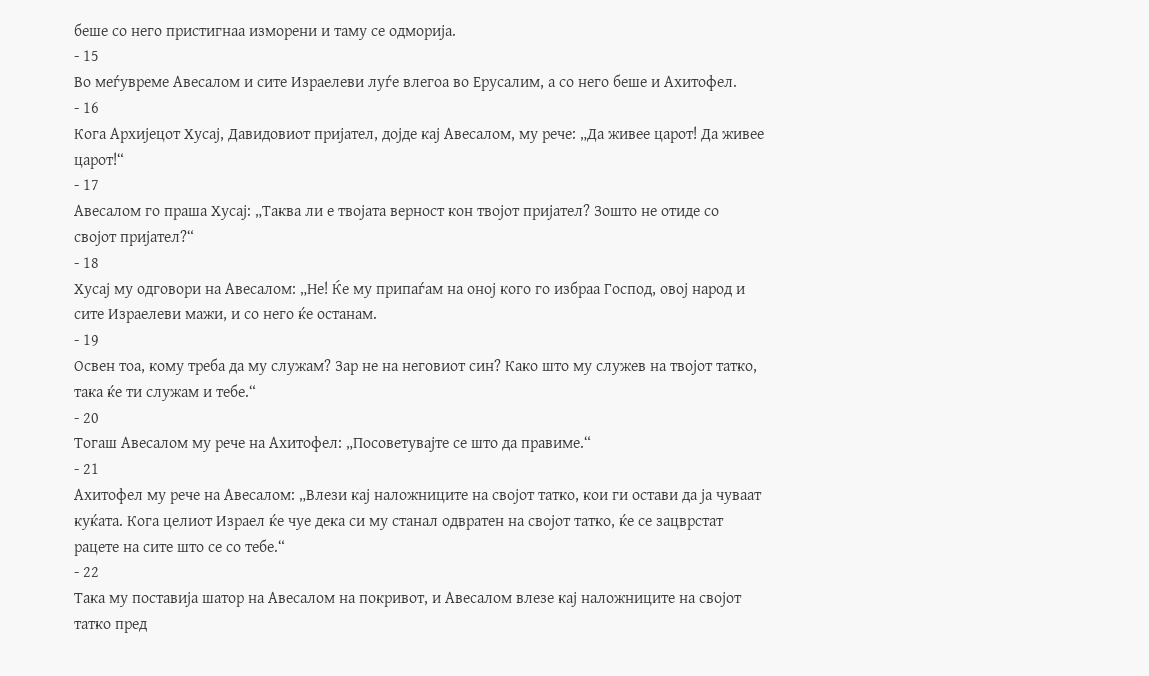беше со него пристигнаа изморени и таму се одморија.
- 15
Во меѓувреме Авесалом и сите Израелеви луѓе влегоа во Ерусалим, а со него беше и Ахитофел.
- 16
Кога Архијецот Хусај, Давидовиот пријател, дојде кај Авесалом, му рече: „Да живее царот! Да живее царот!“
- 17
Авесалом го праша Хусај: „Таква ли е твојата верност кон твојот пријател? Зошто не отиде со својот пријател?“
- 18
Хусај му одговори на Авесалом: „Не! Ќе му припаѓам на оној кого го избраа Господ, овој народ и сите Израелеви мажи, и со него ќе останам.
- 19
Освен тоа, кому треба да му служам? Зар не на неговиот син? Како што му служев на твојот татко, така ќе ти служам и тебе.“
- 20
Тогаш Авесалом му рече на Ахитофел: „Посоветувајте се што да правиме.“
- 21
Ахитофел му рече на Авесалом: „Влези кај наложниците на својот татко, кои ги остави да ја чуваат куќата. Кога целиот Израел ќе чуе дека си му станал одвратен на својот татко, ќе се зацврстат рацете на сите што се со тебе.“
- 22
Така му поставија шатор на Авесалом на покривот, и Авесалом влезе кај наложниците на својот татко пред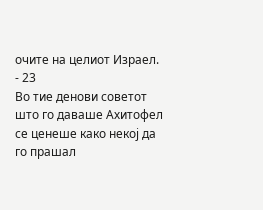очите на целиот Израел.
- 23
Во тие денови советот што го даваше Ахитофел се ценеше како некој да го прашал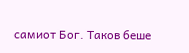самиот Бог. Таков беше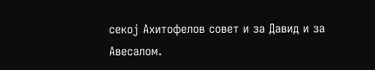секој Ахитофелов совет и за Давид и за Авесалом.